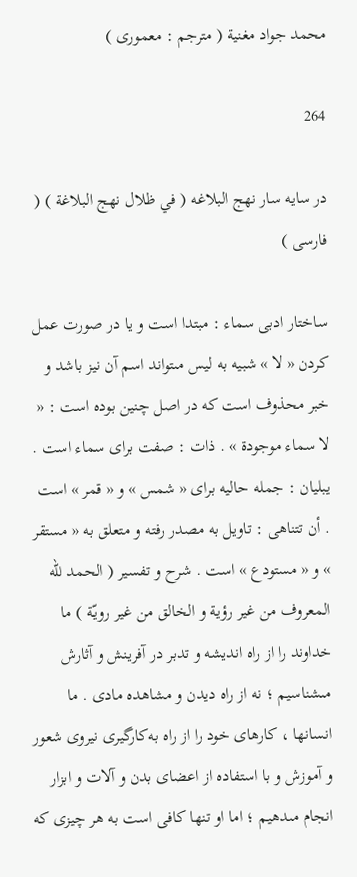محمد جواد مغنية ( مترجم : معمورى )

264

در سايه سار نهج البلاغه ( في ظلال نهج البلاغة ) ( فارسى )

ساختار ادبى سماء : مبتدا است و يا در صورت عمل كردن « لا » شبيه به ليس مىتواند اسم آن نيز باشد و خبر محذوف است كه در اصل چنين بوده است : « لا سماء موجودة » . ذات : صفت براى سماء است . يبليان : جمله حاليه براى « شمس » و « قمر » است . أن تتناهى : تاويل به مصدر رفته و متعلق به « مستقر » و « مستودع » است . شرح و تفسير ( الحمد للّه المعروف من غير رؤية و الخالق من غير رويّة ) ما خداوند را از راه انديشه و تدبر در آفرينش و آثارش مىشناسيم ؛ نه از راه ديدن و مشاهده مادى . ما انسانها ، كارهاى خود را از راه به‌كارگيرى نيروى شعور و آموزش و با استفاده از اعضاى بدن و آلات و ابزار انجام مىدهيم ؛ اما او تنها كافى است به هر چيزى كه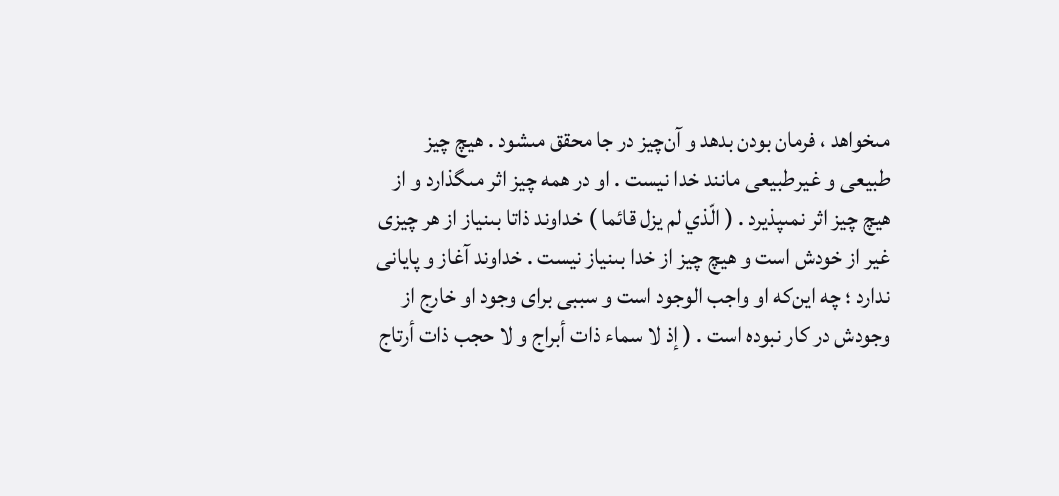مىخواهد ، فرمان بودن بدهد و آن‌چيز در جا محقق مىشود . هيچ چيز طبيعى و غيرطبيعى مانند خدا نيست . او در همه چيز اثر مىگذارد و از هيچ چيز اثر نمىپذيرد . ( الّذي لم يزل قائما ) خداوند ذاتا بىنياز از هر چيزى غير از خودش است و هيچ چيز از خدا بىنياز نيست . خداوند آغاز و پايانى ندارد ؛ چه اين‌كه او واجب الوجود است و سببى براى وجود او خارج از وجودش در كار نبوده است . ( إذ لا سماء ذات أبراج و لا حجب ذات أرتاج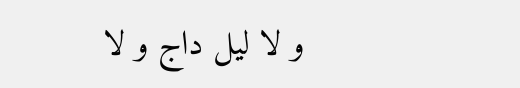و لا ليل داج و لا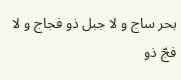بحر ساج و لا جبل ذو فجاج و لا فجّ ذو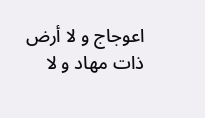اعوجاج و لا أرض ذات مهاد و لا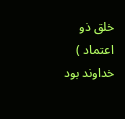خلق ذو اعتماد ) خداوند بود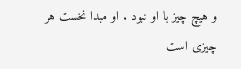و هيچ چيز با او نبود . او مبدا نخست هر چيزى است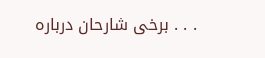. . . برخى شارحان درباره